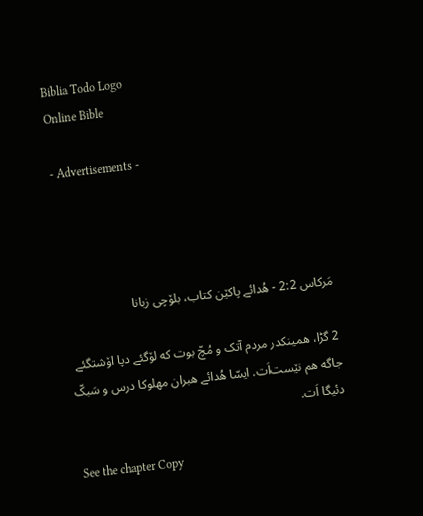Biblia Todo Logo
Online Bible

- Advertisements -




مَرکاس 2:2 - هُدائے پاکێن کتاب، بلۆچی زبانا

2 گڑا، همینکدر مردم آتک و مُچّ بوت که لۆگئے دپا اۆشتگئے جاگه هم نێست‌اَت. ایسّا هُدائے هبران مهلوکا درس و سَبکّ دئیگا اَت.

See the chapter Copy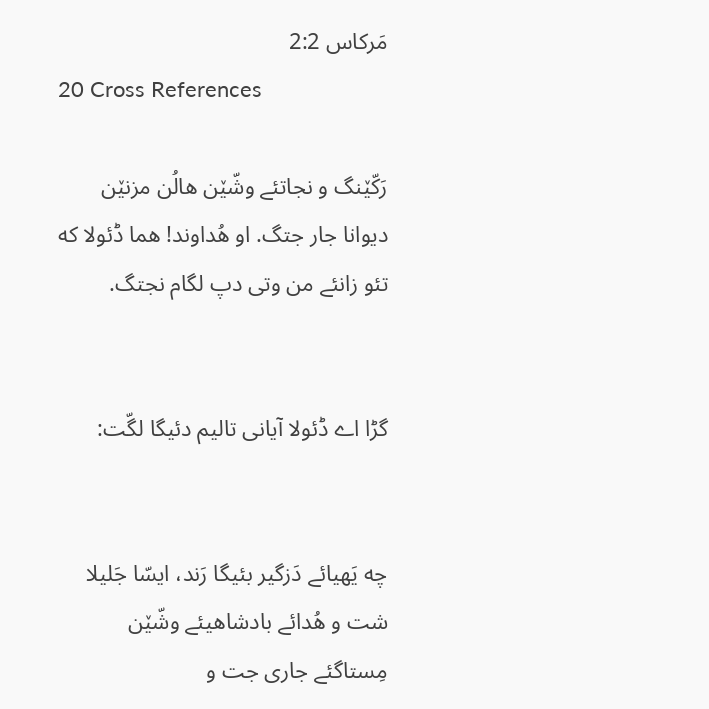مَرکاس 2:2
20 Cross References

رَکّێنگ و نجاتئے وشّێن هالُن مزنێن دیوانا جار جتگ. او هُداوند! هما ڈئولا که تئو زانئے من وتی دپ لگام نجتگ.


گڑا اے ڈئولا آیانی تالیم دئیگا لگّت:


چه یَهیائے دَزگیر بئیگا رَند، ایسّا جَلیلا شت و هُدائے بادشاهیئے وشّێن مِستاگئے جاری جت و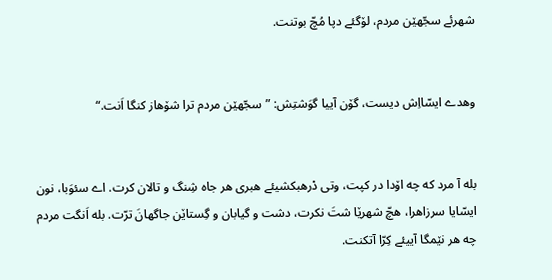شهرئے سجّهێن مردم، لۆگئے دپا مُچّ بوتنت.


وهدے ایسّااِش دیست، گۆن آییا گوَشتِش: ”سجّهێن مردم ترا شۆهاز کنگا اَنت.“


بله آ مرد که چه اۆدا در کپت، وتی دْرهبکشیئے هبری هر جاه شِنگ و تالان کرت. اے سئوَبا، نون ایسّایا سرزاهرا، هچّ شهرێا شتَ نکرت، دشت و گیابان و گِستاێن جاگهانَ ترّت. بله اَنگت مردم چه هر نێمگا آییئے کِرّا آتکنت.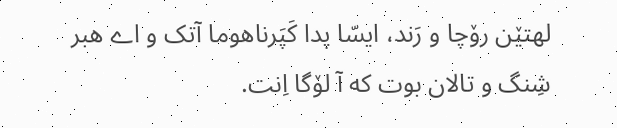لهتێن رۆچا و رَند، ایسّا پدا کَپَرناهوما آتک و اے هبر شِنگ و تالان بوت که آ لۆگا اِنت.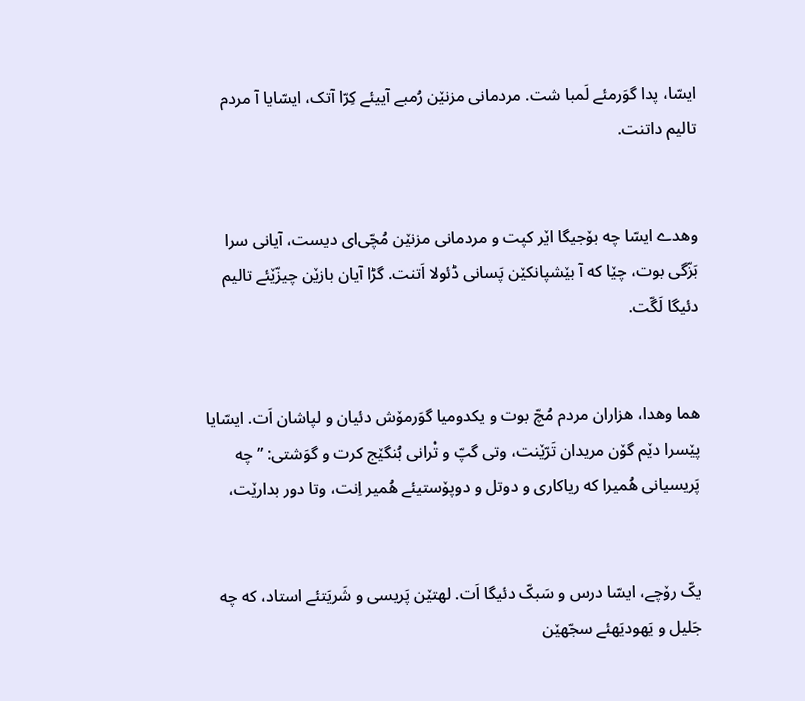ایسّا، پدا گوَرمئے لَمبا شت. مردمانی مزنێن رُمبے آییئے کِرّا آتک، ایسّایا آ مردم تالیم داتنت.


وهدے ایسّا چه بۆجیگا اێر کپت و مردمانی مزنێن مُچّی‌ای دیست، آیانی سرا بَزّگی بوت، چێا که آ بێشپانکێن پَسانی ڈئولا اَتنت. گڑا آیان بازێن چیزّێئے تالیم دئیگا لَگّت.


هما وهدا، هزاران مردم مُچّ بوت و یکدومیا گوَرمۆش دئیان و لپاشان اَت. ایسّایا پێسرا دێم گۆن مریدان تَرّێنت، وتی گپّ و تْرانی بُنگێج کرت و گوَشتی: ”چه پَریسیانی هُمیرا که ریاکاری و دوتل و دوپۆستیئے هُمیر اِنت، وتا دور بدارێت،


یکّ رۆچے، ایسّا درس و سَبکّ دئیگا اَت. لهتێن پَریسی و شَریَتئے استاد، که چه جَلیل و یَهودیَهئے سجّهێن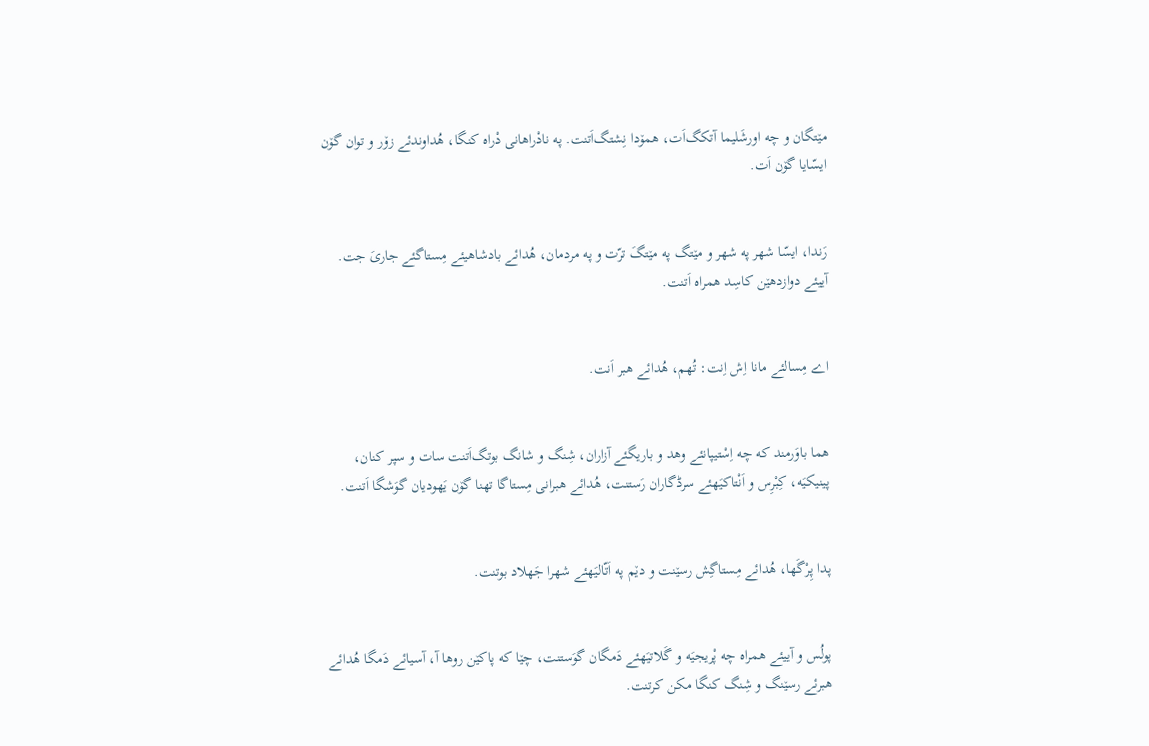مێتگان و چه اورشَلیما آتکگ‌اَت، همۆدا نِشتگ‌اَتنت. په نادْراهانی دْراه کنگا، هُداوندئے زۆر و توان گۆن ایسّایا گۆن اَت.


رَندا، ایسّا شهر په شهر و مێتگ په مێتگَ ترّت و په مردمان، هُدائے بادشاهیئے مِستاگئے جاریَ جت. آییئے دوازدهێن کاسِد همراه اَتنت.


اے مِسالئے مانا اِش اِنت: تُهم، هُدائے هبر اَنت.


هما باوَرمند که چه اِسْتیپانئے وهد و باریگئے آزاران، شِنگ و شانگ بوتگ‌اَتنت سات و سپر کنان، پینیکیَه، کِبْرِس و اَنْتاکیَهئے سرڈگاران رَستنت، هُدائے هبرانی مِستاگا تهنا گۆن یَهودیان گوَشگا اَتنت.


پدا پِرْگَها، هُدائے مِستاگِش رسێنت و دێم په اَتّالیَهئے شهرا جَهلاد بوتنت.


پولُس و آییئے همراه چه پْریجیَه و گَلاتیَهئے دَمگان گوَستنت، چێا که پاکێن روها آ، آسیائے دَمگا هُدائے هبرئے رسێنگ و شِنگ کنگا مکن کرتنت.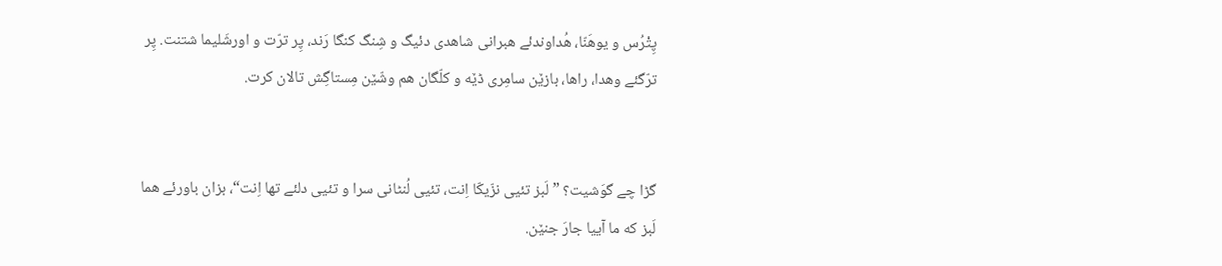پِتْرُس و یوهَنّا، هُداوندئے هبرانی شاهدی دئیگ و شِنگ کنگا رَند، پِر ترّت و اورشَلیما شتنت. پِر ترّگئے وهدا، راها، بازێن سامِری ڈێه و کلّگان هم وشّێن مِستاگِش تالان کرت.


گڑا چے گوَشیت؟ ”لَبز تئیی نزّیکّا اِنت، تئیی لُنٹانی سرا و تئیی دلئے تها اِنت“، بزان باورئے هما لَبز که ما آییا جارَ جنێن.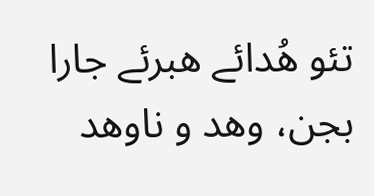تئو هُدائے هبرئے جارا بجن، وهد و ناوهد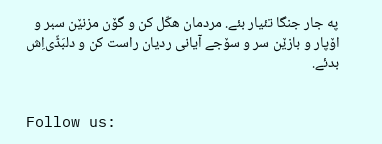په جار جنگا تئیار بئے. مردمان هکّل کن و گۆن مزنێن سبر و اۆپار و بازێن سر و سۆجے آیانی ردیان راست کن و دلبَڈّی‌اِش بدئے.


Follow us: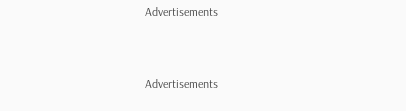Advertisements


Advertisements